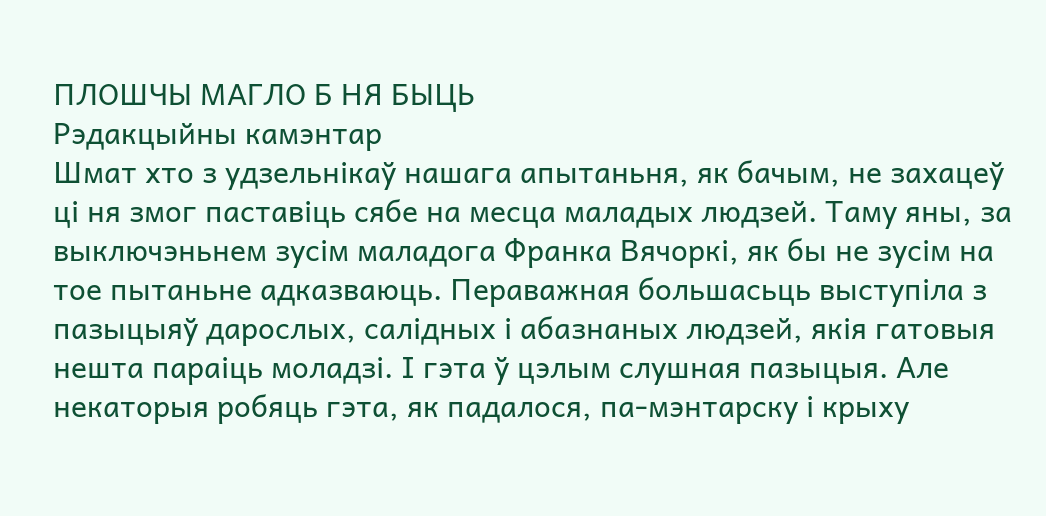ПЛОШЧЫ МАГЛО Б НЯ БЫЦЬ
Рэдакцыйны камэнтар
Шмат хто з удзельнікаў нашага апытаньня, як бачым, не захацеў ці ня змог паставіць сябе на месца маладых людзей. Таму яны, за выключэньнем зусім маладога Франка Вячоркі, як бы не зусім на тое пытаньне адказваюць. Пераважная большасьць выступіла з пазыцыяў дарослых, салідных і абазнаных людзей, якія гатовыя нешта параіць моладзі. І гэта ў цэлым слушная пазыцыя. Але некаторыя робяць гэта, як падалося, па-мэнтарску і крыху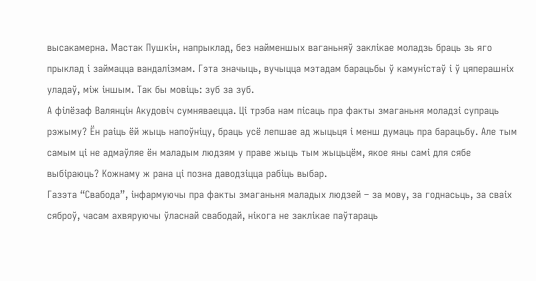высакамерна. Мастак Пушкін, напрыклад, без найменшых ваганьняў заклікае моладзь браць зь яго прыклад і займацца вандалізмам. Гэта значыць, вучыцца мэтадам барацьбы ў камуністаў і ў цяперашніх уладаў, між іншым. Так бы мовіць: зуб за зуб.
А філёзаф Валянцін Акудовіч сумняваецца. Ці трэба нам пісаць пра факты змаганьня моладзі супраць рэжыму? Ён раіць ёй жыць напоўніцу, браць усё лепшае ад жыцьця і менш думаць пра барацьбу. Але тым самым ці не адмаўляе ён маладым людзям у праве жыць тым жыцьцём, якое яны самі для сябе выбіраюць? Кожнаму ж рана ці позна даводзіцца рабіць выбар.
Газэта “Свабода”, інфармуючы пра факты змаганьня маладых людзей – за мову, за годнасьць, за сваіх сяброў, часам ахвяруючы ўласнай свабодай, нікога не заклікае паўтараць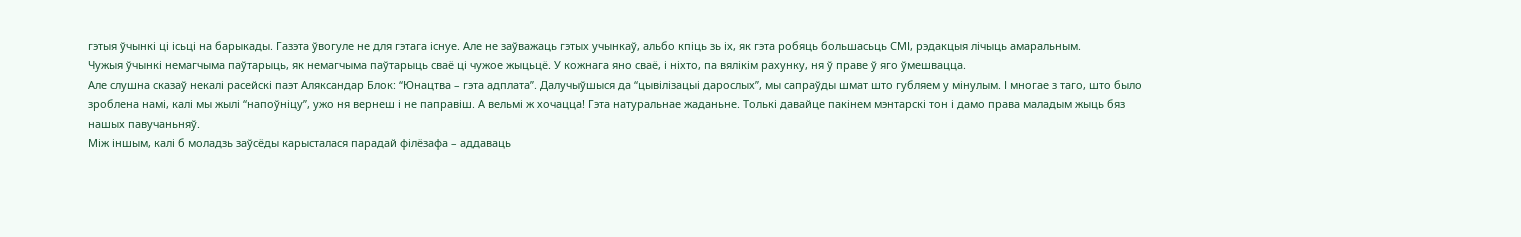гэтыя ўчынкі ці ісьці на барыкады. Газэта ўвогуле не для гэтага існуе. Але не заўважаць гэтых учынкаў, альбо кпіць зь іх, як гэта робяць большасьць СМІ, рэдакцыя лічыць амаральным.
Чужыя ўчынкі немагчыма паўтарыць, як немагчыма паўтарыць сваё ці чужое жыцьцё. У кожнага яно сваё, і ніхто, па вялікім рахунку, ня ў праве ў яго ўмешвацца.
Але слушна сказаў некалі расейскі паэт Аляксандар Блок: “Юнацтва – гэта адплата”. Далучыўшыся да “цывілізацыі дарослых”, мы сапраўды шмат што губляем у мінулым. І многае з таго, што было зроблена намі, калі мы жылі “напоўніцу”, ужо ня вернеш і не паправіш. А вельмі ж хочацца! Гэта натуральнае жаданьне. Толькі давайце пакінем мэнтарскі тон і дамо права маладым жыць бяз нашых павучаньняў.
Між іншым, калі б моладзь заўсёды карысталася парадай філёзафа – аддаваць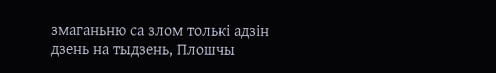змаганьню са злом толькі адзін дзень на тыдзень, Плошчы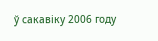ў сакавіку 2006 году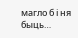магло б і ня быць…